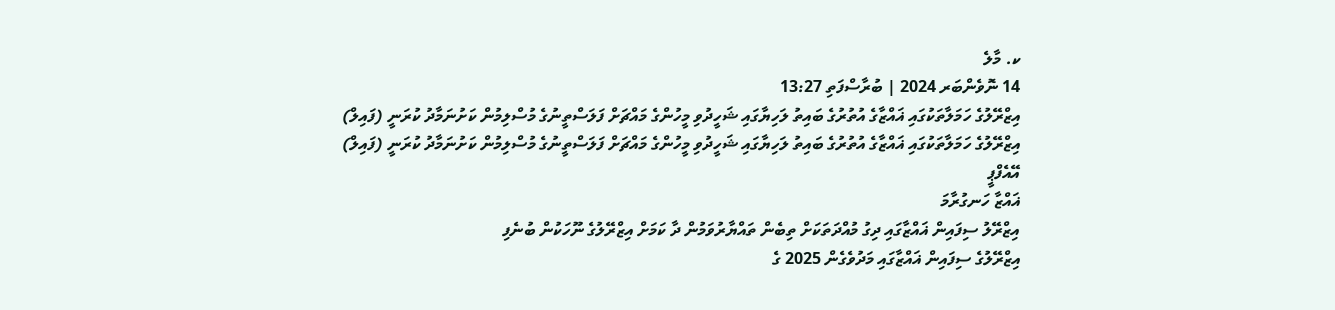ކ. މާލެ
14 ނޮވެންބަރ 2024 | ބުރާސްފަތި 13:27
އިޒްރޭލުގެ ހަމަލާތަކުގައި ޣައްޒާގެ އުތުރުގެ ބައިތު ލަހިޔާގައި ޝަހީދުވި މީހުންގެ މައްޗަށް ފަލަސްތީނުގެ މުސްލިމުން ކަށުނަމާދު ކުރަނީ (ފައިލް)
އިޒްރޭލުގެ ހަމަލާތަކުގައި ޣައްޒާގެ އުތުރުގެ ބައިތު ލަހިޔާގައި ޝަހީދުވި މީހުންގެ މައްޗަށް ފަލަސްތީނުގެ މުސްލިމުން ކަށުނަމާދު ކުރަނީ (ފައިލް)
އޭއެފްޕީ
ޣައްޒާ ހަނގުރާމަ
އިޒްރޭލު ސިފައިން ޣައްޒާގައި ދިގު މުއްދަތަކަށް ތިބެން ތައްޔާރުވަމުން ދާ ކަމަށް އިޒްރޭލުގެ ނޫހަކުން ބުނެފި
އިޒްރޭލުގެ ސިފައިން ޣައްޒާގައި މަދުވެގެން 2025 ގެ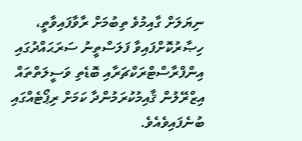ނިޔަލަށް ގާއިމުވެ ތިބުމަށް ރާވާފައިވާތީ، ހިޞާރުކޮށްފައިވާ ފަލަސްތީނު ސަރަޙައްދުގައި އިންފްރާސްޓްރަކްޗަރާއި ބޮޑެތި ވަސީލަތްތައް އިޒްރޭލުން ޤާއިމުކުރަމުންދާ ކަމަށް ރިޕޯޓެއްގައި ބުނެފައިވެއެވެ.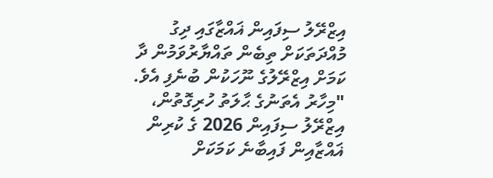އިޒްރޭލު ސިފައިން ޣައްޒާގައި ދިގު މުއްދަތަކަށް ތިބެން ތައްޔާރުވަމުން ދާ ކަމަށް އިޒްރޭލުގެ ނޫހަކުން ބުނެފި އެވެ.
"މިހާރު އެތަނުގެ ޙާލަތު ހުރިގޮތުން، އިޒްރޭލު ސިފައިން 2026 ގެ ކުރިން ޣައްޒާއިން ފައިބާނެ ކަމަކަށް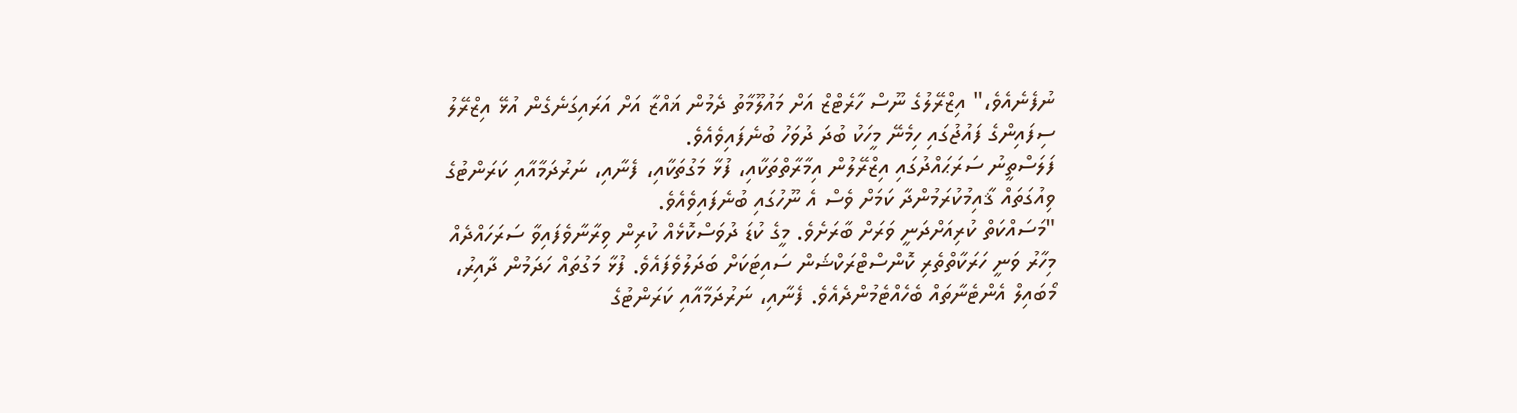ނުފެނެއެވެ،" އިޒްރޭލުގެ ނޫސް ހާރެޓްޒް އަށް މައުލޫމާތު ދެމުން ޣައްޒާ އަށް އަރައިގަނެގެން އުޅޭ އިޒްރޭލު ސިފައިންގެ ފައުޖުގައި ހިމެނޭ މީހަކު ބުދަ ދުވަހު ބުނެފައިވެއެވެ.
ފަލަސްތީނު ސަރަޙައްދުގައި އިޒްރޭލުން އިމާރާތްތަކާއި، ފުޅާ މަގުތަކާއި، ފެނާއި، ނަރުދަމާއާއި ކަރަންޓުގެ ވިއުގަތައް ޤާއިމުކުރަމުންދާ ކަމަށް ވެސް އެ ނޫހުގައި ބުނެފައިވެއެވެ.
"މަސައްކަތް ކުރިއަށްދަނީ ވަރަށް ބާރަށެވެ. މީގެ ކުޑަ ދުވަސްކޮޅެއް ކުރިން ވިރާނާވެފައިވާ ސަރަހައްދެއް މިހާރު ވަނީ ހަރަކާތްތެރި ކޮންސްޓްރަކްޝަން ސައިޓަކަށް ބަދަލުވެފައެވެ. ފުޅާ މަގުތައް ހަދަމުން ދާއިރު، މޯބައިލް އެންޓެނާތައް ބެހެއްޓެމުންދެއެވެ. ފެނާއި، ނަރުދަމާއާއި ކަރަންޓުގެ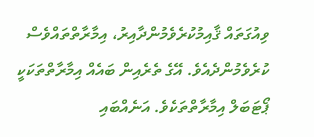ވިއުގަތައް ޤާއިމުކުރެވެމުންދާއިރު، އިމާރާތްތައްވެސް ކުރެވެމުންދެއެވެ. އޭގެ ތެރެއިން ބައެއް އިމާރާތްތަކަކީ ޕޯޓަބަލް އިމާރާތްތަކެވެ. އަނެއްބައި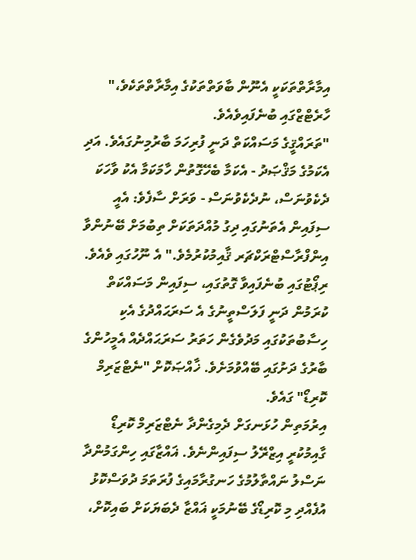އިމާރާތްތަކަކީ އެނޫން ބާވަތްތަކުގެ އިމާރާތްތަކެވެ،" ހާރެޓްޒްގައި ބުނެފައިވެއެވެ.
"ތަރައްޤީގެ މަސައްކަތް ދަނީ ފުރިހަމަ ބާރުމިނުގައެވެ. އަދި އެކަމުގެ މަޤްޞަދު - އެކަމާ ބެހޭގޮތުން ހާމަކަމާ އެކު ވާހަކަ ދެކެވުނަސް، ނުދެކެވުނަސް - ވަރަށް ސާފެވެ: އެއީ ސިފައިން އެތަނުގައި ދިގު މުއްދަތަކަށް ތިބުމަށް ބޭނުންވާ އިންފްރާސްޓްރަކްޗަރ ޤާއިމުކުރުމެވެ." އެ ނޫހުގައި ވެއެވެ.
ރިޕޯޓުގައި ބުނެފައިވާ ގޮތުގައި، ސިފައިން މަސައްކަތް ކުރަމުން ދަނީ ފަލަސްތީނުގެ އެ ސަރަޙައްދުގެ އެކި ހިސާބުތަކުގައި މަދުވެގެން ހަތަރު ސަރަޙައްދެއް އެމީހުންގެ ބާރުގެ ދަށުގައި ބޭއްވުމަށެވެ. ޚާއްޞަކޮށް "ނެޓްޒަރިމް ކޮރިޑޯ" ގައެވެ.
އިރުމަތިން ހުޅަނގަށް ދެމިގެންދާ ނެޓްޒަރިމް ކޮރިޑޯ ގާއިމުކުރީ އިޒްރޭލު ސިފައިންނެވެ. ޣައްޒާގައި ހިންގަމުންދާ ނަސްލު ނައްތާލުމުގެ ހަނގުރާމައިގެ ފުރަތަމަ ދުވަސްކޮޅު އުފެއްދި މި ކޮރިޑޯގެ ބޭނުމަކީ ޣައްޒާ ދެބަޔަކަށް ބައިކޮށް،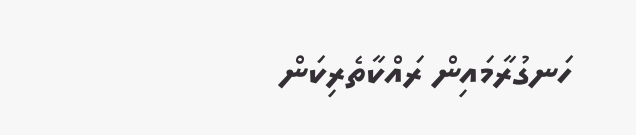ހަނގުރާމައިން ރައްކާތެރިކަން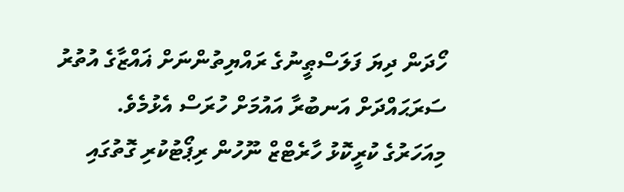ހޯދަން ދިޔަ ފަލަސްޠީނުގެ ރައްޔިތުންނަށް ޣައްޒާގެ އުތުރު ސަރަޙައްދަށް އަނބުރާ އައުމަށް ހުރަސް އެޅުމެވެ.
މިއަހަރުގެ ކުރީކޮޅު ހާރެޓްޒް ނޫހުން ރިޕޯޓުކުރި ގޮތުގައި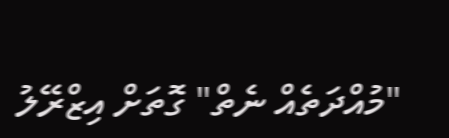"މުއްދަތެއް ނެތް" ގޮތަށް އިޒްރޭލު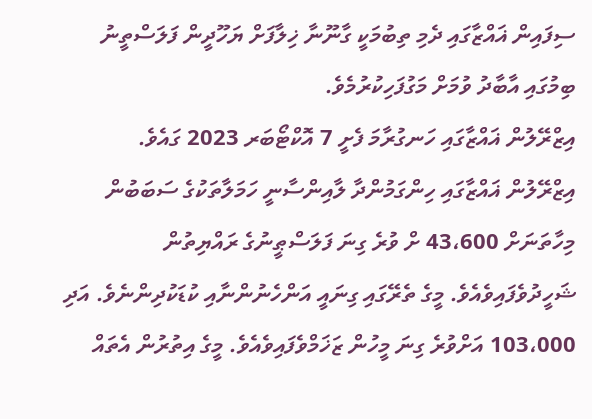ސިފައިން ޣައްޒާގައި ދެމި ތިބުމަކީ ގާނޫނާ ޚިލާފަށް ޔަހޫދީން ފަލަސްތީނު ބިމުގައި އާބާދު ވުމަށް މަގުފަހިކުރުމެވެ.
އިޒްރޭލުން ޣައްޒާގައި ހަނގުރާމަ ފެށީ 7 އޮކްޓޯބަރ 2023 ގައެވެ.
އިޒްރޭލުން ޣައްޒާގައި ހިންގަމުންދާ ލާއިންސާނީ ހަމަލާތަކުގެ ސަބަބުން މިހާތަނަށް 43،600 ށް ވުރެ ގިނަ ފަލަސްޠީނުގެ ރައްޔިތުން ޝަހީދުވެފައިވެއެވެ. މީގެ ތެރޭގައި ގިނައީ އަންހެނުންނާއި ކުޑަކުދިންނެވެ. އަދި 103،000 އަށްވުރެ ގިނަ މީހުން ޒަޚަމްވެފައިވެއެވެ. މީގެ އިތުރުން އެތައް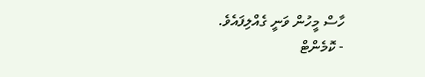ހާސް މީހުން ވަނީ ގެއްލިފައެވެ.
- ކޮމެންޓް